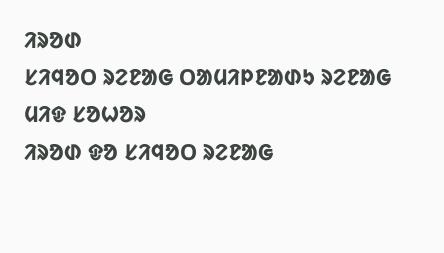ᱤᱨᱚᱰ
ᱥᱤᱧᱚᱛ ᱨᱮᱱᱟᱜ ᱛᱟᱢᱤᱞᱱᱟᱰᱩ ᱨᱮᱱᱟᱜ ᱢᱤᱫ ᱥᱚᱦᱚᱨ
ᱤᱨᱚᱰ ᱫᱚ ᱥᱤᱧᱚᱛ ᱨᱮᱱᱟᱜ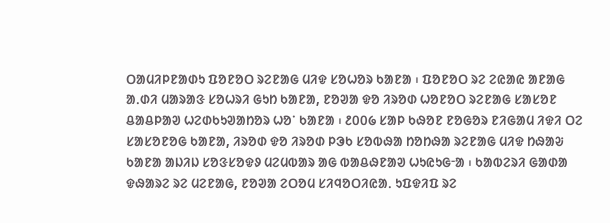ᱛᱟᱢᱤᱞᱱᱟᱰᱩ ᱯᱚᱱᱚᱛ ᱨᱮᱱᱟᱜ ᱢᱤᱫ ᱥᱚᱦᱚᱨ ᱠᱟᱱᱟ ᱾ ᱯᱚᱱᱚᱛ ᱨᱮ ᱮᱭᱟᱭ ᱟᱱᱟᱜ ᱟᱹᱰᱤ ᱢᱟᱨᱟᱝ ᱥᱚᱦᱨᱤ ᱜᱩᱴ ᱠᱟᱱᱟ, ᱱᱚᱣᱟ ᱫᱚ ᱤᱨᱚᱰ ᱦᱚᱱᱚᱛ ᱨᱮᱱᱟᱜ ᱥᱟᱥᱚᱱ ᱪᱟᱪᱞᱟᱣ ᱦᱮᱰᱠᱩᱣᱟᱴᱚᱨ ᱦᱚᱸ ᱠᱟᱱᱟ ᱾ ᱒᱐᱐᱙ ᱥᱟᱞ ᱠᱷᱚᱱ ᱱᱚᱜᱚᱨ ᱱᱤᱜᱟᱢ ᱤᱫᱤ ᱛᱮ ᱥᱟᱥᱚᱱᱚᱜ ᱠᱟᱱᱟ, ᱤᱨᱚᱰ ᱫᱚ ᱤᱨᱚᱰ ᱞᱳᱠ ᱥᱚᱵᱷᱟ ᱴᱚᱴᱷᱟ ᱨᱮᱱᱟᱜ ᱢᱤᱫ ᱴᱷᱟᱶ ᱠᱟᱱᱟ ᱟᱡᱤᱡ ᱥᱚᱝᱥᱚᱫᱽ ᱢᱮᱢᱵᱟᱨ ᱟᱜ ᱵᱟᱪᱷᱱᱟᱣ ᱦᱩᱭᱩᱜᱼᱟ ᱾ ᱠᱟᱵᱮᱨᱤ ᱜᱟᱰᱟ ᱫᱷᱟᱨᱮ ᱨᱮ ᱢᱮᱱᱟᱜ, ᱱᱚᱣᱟ ᱮᱛᱚᱢ ᱥᱤᱧᱚᱛᱤᱭᱟᱹ ᱩᱯᱫᱤᱯ ᱨᱮ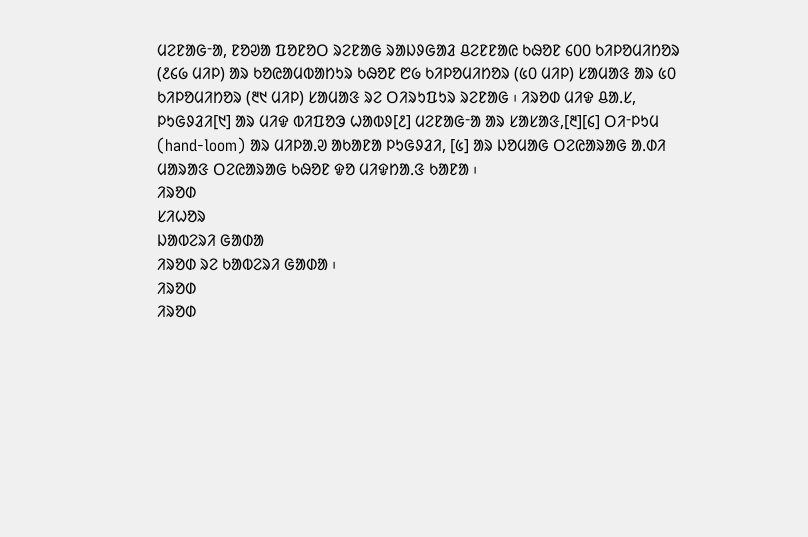ᱢᱮᱱᱟᱜᱼᱟ, ᱱᱚᱣᱟ ᱯᱚᱱᱚᱛ ᱨᱮᱱᱟᱜ ᱨᱟᱡᱽᱜᱟᱲ ᱪᱮᱱᱱᱟᱭ ᱠᱷᱚᱱ ᱔᱐᱐ ᱠᱤᱞᱚᱢᱤᱴᱚᱨ (᱒᱔᱙ ᱢᱤᱞ) ᱟᱨ ᱠᱚᱭᱟᱢᱵᱟᱴᱩᱨ ᱠᱷᱚᱱ ᱘᱙ ᱠᱤᱞᱚᱢᱤᱴᱚᱨ (᱕᱐ ᱢᱤᱞ) ᱥᱟᱢᱟᱝ ᱟᱨ ᱕᱐ ᱠᱤᱞᱚᱢᱤᱴᱚᱨ (᱓᱑ ᱢᱤᱞ) ᱥᱟᱢᱟᱝ ᱨᱮ ᱛᱤᱨᱩᱯᱩᱨ ᱨᱮᱱᱟᱜ ᱾ ᱤᱨᱚᱰ ᱢᱤᱫ ᱪᱟᱹᱥ, ᱞᱩᱜᱽᱲᱤ[᱑] ᱟᱨ ᱢᱤᱫ ᱵᱤᱯᱚᱳ ᱦᱟᱵᱽ[᱒] ᱢᱮᱱᱟᱜᱼᱟ ᱟᱨ ᱥᱟᱥᱟᱝ,[᱓][᱔] ᱛᱤᱼᱞᱩᱢ (hand-loom) ᱟᱨ ᱢᱤᱞᱟᱹᱣ ᱟᱠᱟᱱᱟ ᱞᱩᱜᱽᱲᱤ, [᱕] ᱟᱨ ᱡᱚᱢᱟᱜ ᱛᱮᱭᱟᱨᱟᱜ ᱟᱹᱰᱤ ᱢᱟᱨᱟᱝ ᱛᱮᱭᱟᱨᱟᱜ ᱠᱷᱚᱱ ᱫᱚ ᱢᱤᱫᱴᱟᱹᱝ ᱠᱟᱱᱟ ᱾
ᱤᱨᱚᱰ
ᱥᱤᱦᱚᱨ
ᱡᱟᱵᱮᱨᱤ ᱜᱟᱰᱟ
ᱤᱨᱚᱰ ᱨᱮ ᱠᱟᱵᱮᱨᱤ ᱜᱟᱰᱟ ᱾
ᱤᱨᱚᱰ
ᱤᱨᱚᱰ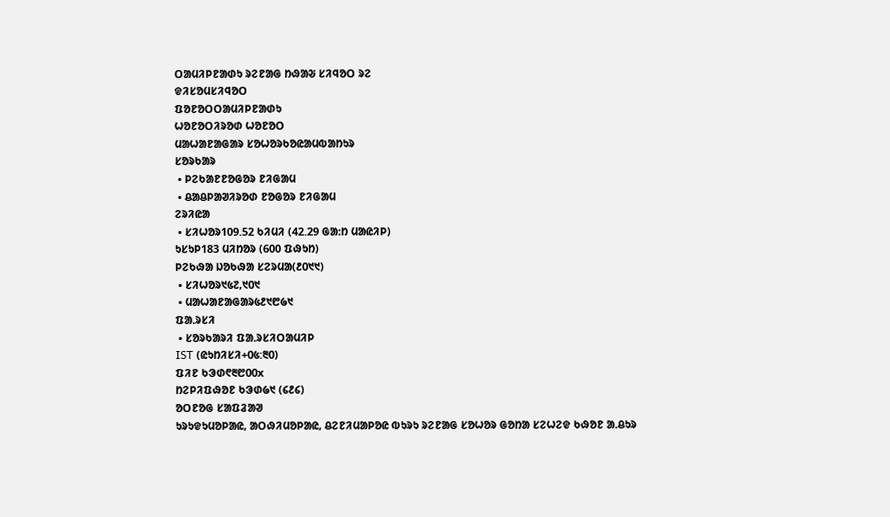ᱛᱟᱢᱤᱞᱱᱟᱰᱩ ᱨᱮᱱᱟᱜ ᱴᱷᱟᱶ ᱥᱤᱧᱚᱛ ᱨᱮ
ᱫᱤᱥᱚᱢᱥᱤᱧᱚᱛ
ᱯᱚᱱᱚᱛᱛᱟᱢᱤᱞᱱᱟᱰᱩ
ᱦᱚᱱᱚᱛᱤᱨᱚᱰ ᱦᱚᱱᱚᱛ
ᱢᱟᱦᱟᱱᱟᱜᱟᱨ ᱥᱚᱦᱚᱨᱠᱚᱭᱟᱢᱵᱟᱴᱩᱨ
ᱥᱚᱨᱠᱟᱨ
 • ᱞᱮᱠᱟᱱᱱᱚᱜᱚᱨ ᱱᱤᱜᱟᱢ
 • ᱪᱟᱪᱞᱟᱣᱤᱨᱚᱰ ᱱᱚᱜᱚᱨ ᱱᱤᱜᱟᱢ
ᱮᱨᱤᱭᱟ
 • ᱥᱤᱦᱚᱨ109.52 ᱠᱤᱢᱤ (42.29 ᱜᱟᱺᱴ ᱢᱟᱭᱤᱞ)
ᱩᱥᱩᱞ183 ᱢᱤᱴᱚᱨ (600 ᱯᱷᱩᱴ)
ᱞᱮᱠᱷᱟ ᱡᱚᱠᱷᱟ ᱥᱮᱨᱢᱟ(᱒᱐᱑᱑)
 • ᱥᱤᱦᱚᱨ᱑᱕᱗,᱑᱐᱑
 • ᱢᱟᱦᱟᱱᱟᱜᱟᱨ᱕᱒᱑᱘᱙᱑
ᱯᱟᱹᱨᱥᱤ
 • ᱥᱚᱨᱠᱟᱨᱤ ᱯᱟᱹᱨᱥᱤᱛᱟᱢᱤᱞ
IST (ᱭᱩᱴᱤᱥᱤ+᱐᱕:᱓᱐)
ᱯᱤᱱ ᱠᱳᱰ᱖᱓᱘᱐᱐x
ᱴᱮᱞᱤᱯᱷᱚᱱ ᱠᱳᱰ᱙᱑ (᱔᱒᱔)
ᱚᱛᱱᱚᱜ ᱥᱟᱯᱲᱟᱣ
ᱩᱨᱩᱫᱩᱢᱚᱞᱟᱭ, ᱟᱛᱷᱤᱢᱚᱞᱟᱭ, ᱪᱮᱱᱤᱢᱟᱞᱚᱭ ᱵᱩᱨᱩ ᱨᱮᱱᱟᱜ ᱥᱚᱦᱚᱨ ᱜᱚᱴᱟ ᱥᱮᱦᱮᱫ ᱠᱷᱚᱱ ᱟᱹᱪᱩᱨ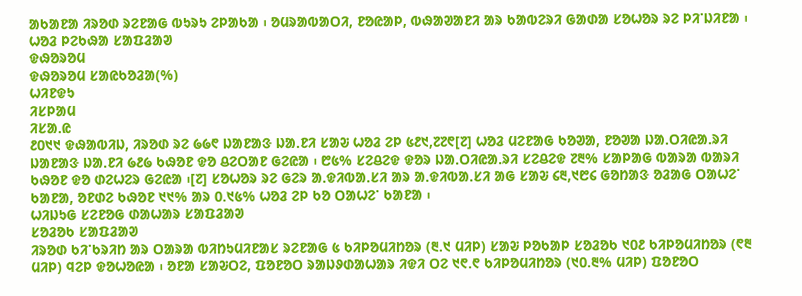ᱟᱠᱟᱱᱟ ᱤᱨᱚᱰ ᱨᱮᱱᱟᱜ ᱵᱩᱨᱩ ᱮᱞᱟᱠᱟ ᱾ ᱚᱢᱨᱟᱵᱟᱛᱤ, ᱱᱚᱭᱟᱞ, ᱵᱷᱟᱣᱟᱱᱤ ᱟᱨ ᱠᱟᱵᱮᱨᱤ ᱜᱟᱰᱟ ᱥᱚᱦᱚᱨ ᱨᱮ ᱞᱤᱸᱡᱤᱱᱟ ᱾
ᱦᱚᱲ ᱞᱮᱠᱷᱟ ᱥᱟᱯᱲᱟᱣ
ᱫᱷᱚᱨᱚᱢ
ᱫᱷᱚᱨᱚᱢ ᱥᱟᱭᱠᱚᱲᱟ(%)
ᱦᱤᱱᱫᱩ
ᱤᱥᱞᱟᱢ
ᱤᱥᱟᱹᱭ
᱒᱐᱑᱑ ᱫᱷᱟᱵᱤᱡ, ᱤᱨᱚᱰ ᱨᱮ ᱙᱙᱖ ᱡᱟᱱᱟᱝ ᱡᱟᱹᱱᱤ ᱥᱟᱶ ᱦᱚᱲ ᱮᱞ ᱕᱒᱑,᱗᱗᱖[᱗] ᱦᱚᱲ ᱢᱮᱱᱟᱜ ᱠᱚᱣᱟ, ᱱᱚᱣᱟ ᱡᱟᱹᱛᱤᱭᱟᱹᱨᱤ ᱡᱟᱱᱟᱝ ᱡᱟᱹᱱᱤ ᱙᱒᱙ ᱠᱷᱚᱱ ᱫᱚ ᱪᱮᱛᱟᱱ ᱜᱮᱭᱟ ᱾ ᱘᱕% ᱥᱮᱪᱮᱫ ᱫᱚᱨ ᱡᱟᱹᱛᱤᱭᱟᱹᱨᱤ ᱥᱮᱪᱮᱫ ᱗᱓% ᱥᱟᱞᱟᱜ ᱵᱟᱨᱟ ᱵᱟᱨᱤ ᱠᱷᱚᱱ ᱫᱚ ᱰᱮᱦᱮᱨ ᱜᱮᱭᱟ ᱾[᱗] ᱥᱚᱦᱚᱨ ᱨᱮ ᱜᱮᱨ ᱟᱹᱫᱤᱵᱟᱹᱥᱤ ᱟᱨ ᱟᱹᱫᱤᱵᱟᱹᱥᱤ ᱟᱜ ᱥᱟᱶ ᱔᱓,᱑᱘᱔ ᱜᱚᱴᱟᱝ ᱚᱲᱟᱜ ᱛᱟᱦᱮᱸ ᱠᱟᱱᱟ, ᱚᱱᱰᱮ ᱠᱷᱚᱱ ᱑᱑% ᱟᱨ ᱐.᱑᱕% ᱦᱚᱲ ᱮᱞ ᱠᱚ ᱛᱟᱦᱮᱸ ᱠᱟᱱᱟ ᱾
ᱦᱤᱡᱩᱜ ᱥᱮᱱᱚᱜ ᱰᱟᱦᱟᱨ ᱥᱟᱯᱲᱟᱣ
ᱥᱚᱲᱚᱠ ᱥᱟᱯᱲᱟᱣ
ᱤᱨᱚᱰ ᱠᱤᱸᱠᱨᱤᱴ ᱟᱨ ᱛᱟᱨᱟ ᱵᱤᱴᱩᱢᱤᱱᱟᱥ ᱨᱮᱱᱟᱜ ᱕ ᱠᱤᱞᱚᱢᱤᱴᱚᱨ (᱓.᱑ ᱢᱤᱞ) ᱥᱟᱶ ᱞᱚᱠᱟᱞ ᱥᱚᱲᱚᱠ ᱑᱐᱒ ᱠᱤᱞᱚᱢᱤᱴᱚᱨ (᱖᱓ ᱢᱤᱞ) ᱧᱮᱞ ᱫᱚᱦᱚᱭᱟ ᱾ ᱚᱱᱟ ᱥᱟᱶᱛᱮ, ᱯᱚᱱᱚᱛ ᱨᱟᱡᱽᱰᱟᱦᱟᱨ ᱤᱫᱤ ᱛᱮ ᱑᱖.᱖ ᱠᱤᱞᱚᱢᱤᱴᱚᱨ (᱑᱐.᱓% ᱢᱤᱞ) ᱯᱚᱱᱚᱛ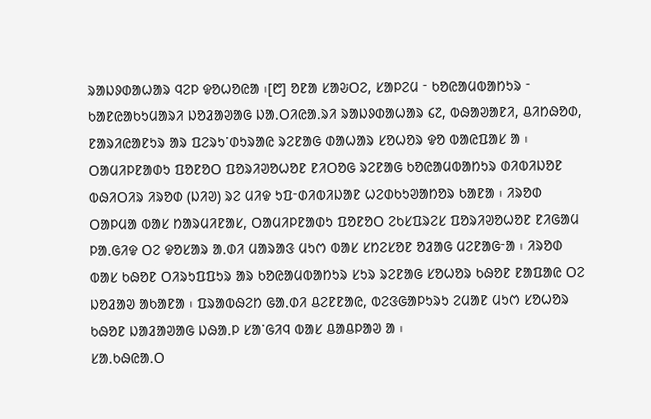ᱨᱟᱡᱽᱰᱟᱦᱟᱨ ᱧᱮᱞ ᱫᱚᱦᱚᱭᱟ ᱾[᱘] ᱚᱱᱟ ᱥᱟᱶᱛᱮ, ᱥᱟᱞᱮᱢ ᱼ ᱠᱚᱭᱟᱢᱵᱟᱴᱩᱨ ᱼ ᱠᱟᱱᱭᱟᱠᱩᱢᱟᱨᱤ ᱡᱚᱲᱟᱣᱟᱜ ᱡᱟᱹᱛᱤᱭᱟᱹᱨᱤ ᱨᱟᱡᱽᱰᱟᱦᱟᱨ ᱔᱗, ᱵᱷᱟᱣᱟᱱᱤ, ᱪᱤᱴᱷᱚᱰ, ᱱᱟᱨᱤᱭᱟᱱᱩᱨ ᱟᱨ ᱯᱮᱨᱩᱸᱰᱩᱨᱟᱭ ᱨᱮᱱᱟᱜ ᱰᱟᱦᱟᱨ ᱥᱚᱦᱚᱨ ᱫᱚ ᱵᱟᱭᱯᱟᱥ ᱟ ᱾ ᱛᱟᱢᱤᱞᱱᱟᱰᱩ ᱯᱚᱱᱚᱛ ᱯᱚᱨᱤᱣᱚᱦᱚᱱ ᱱᱤᱛᱚᱜ ᱨᱮᱱᱟᱜ ᱠᱚᱭᱟᱢᱵᱟᱴᱩᱨ ᱰᱤᱵᱤᱡᱚᱱ ᱵᱷᱤᱛᱤᱨ ᱤᱨᱚᱰ (ᱡᱤᱣ) ᱨᱮ ᱢᱤᱫ ᱩᱯᱼᱰᱤᱵᱤᱡᱟᱱ ᱦᱮᱰᱠᱩᱣᱟᱴᱚᱨ ᱠᱟᱱᱟ ᱾ ᱤᱨᱚᱰ ᱛᱟᱞᱢᱟ ᱵᱟᱥ ᱴᱟᱨᱢᱤᱱᱟᱥ, ᱛᱟᱢᱤᱞᱱᱟᱰᱩ ᱯᱚᱱᱚᱛ ᱮᱠᱥᱯᱨᱮᱥ ᱯᱚᱨᱤᱣᱚᱦᱚᱱ ᱱᱤᱜᱟᱢ ᱞᱟᱹᱜᱤᱫ ᱛᱮ ᱫᱚᱥᱟᱨ ᱟᱹᱰᱤ ᱢᱟᱨᱟᱝ ᱢᱩᱬ ᱵᱟᱥ ᱥᱴᱮᱥᱚᱱ ᱚᱲᱟᱜ ᱢᱮᱱᱟᱜᱼᱟ ᱾ ᱤᱨᱚᱰ ᱵᱟᱥ ᱠᱷᱚᱱ ᱛᱤᱨᱩᱯᱯᱩᱨ ᱟᱨ ᱠᱚᱭᱟᱢᱵᱟᱴᱩᱨ ᱥᱩᱨ ᱨᱮᱱᱟᱜ ᱥᱚᱦᱚᱨ ᱠᱷᱚᱱ ᱱᱟᱯᱟᱭ ᱛᱮ ᱡᱚᱲᱟᱣ ᱟᱠᱟᱱᱟ ᱾ ᱯᱨᱟᱵᱷᱮᱴ ᱜᱟᱹᱰᱤ ᱪᱮᱱᱱᱟᱭ, ᱵᱮᱝᱜᱟᱞᱩᱨᱩ ᱮᱢᱟᱱ ᱢᱩᱬ ᱥᱚᱦᱚᱨ ᱠᱷᱚᱱ ᱡᱟᱲᱟᱣᱟᱜ ᱡᱷᱟᱹᱞ ᱥᱟᱸᱜᱤᱧ ᱵᱟᱥ ᱪᱟᱪᱞᱟᱣ ᱟ ᱾
ᱥᱟᱹᱠᱷᱭᱟᱹᱛ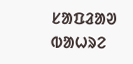ᱥᱟᱯᱲᱟᱣ
ᱵᱟᱦᱨᱮ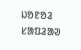ᱡᱚᱱᱚᱲ ᱥᱟᱯᱲᱟᱣ